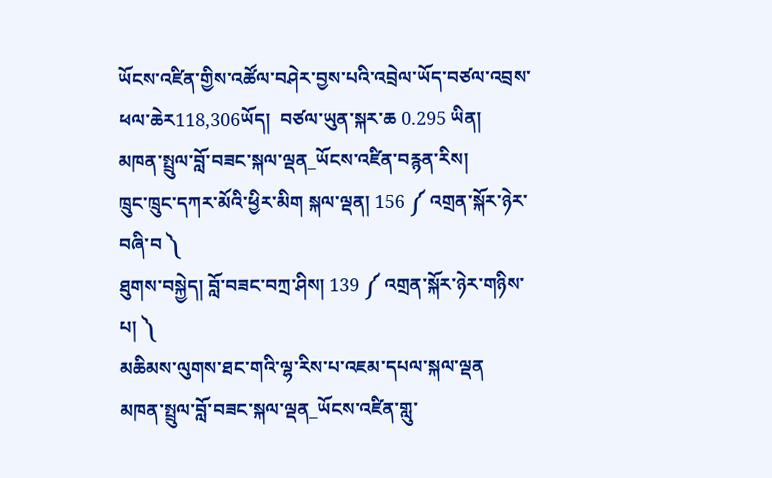ཡོངས་འཛིན་གྱིས་འཚོལ་བཤེར་བྱས་པའི་འབྲེལ་ཡོད་བཙལ་འབྲས་ཕལ་ཆེར118,306ཡོད།  བཙལ་ཡུན་སྐར་ཆ 0.295 ཡིན།
མཁན་སྤྲུལ་བློ་བཟང་སྐལ་ལྡན_ཡོངས་འཛིན་བརྙན་རིས།
ཁྲུང་ཁྲུང་དཀར་མོའི་ཕྱིར་མིག སྐལ་ལྡན། 156 ༼ འགྲན་སྐོར་ཉེར་བཞི་བ ༽
ཐུགས་བསྐྱེད། བློ་བཟང་བཀྲ་ཤིས། 139 ༼ འགྲན་སྐོར་ཉེར་གཉིས་པ། ༽
མཆིམས་ལུགས་ཐང་གའི་ལྷ་རིས་པ་འཇམ་དཔལ་སྐལ་ལྡན
མཁན་སྤྲུལ་བློ་བཟང་སྐལ་ལྡན_ཡོངས་འཛིན་གླུ་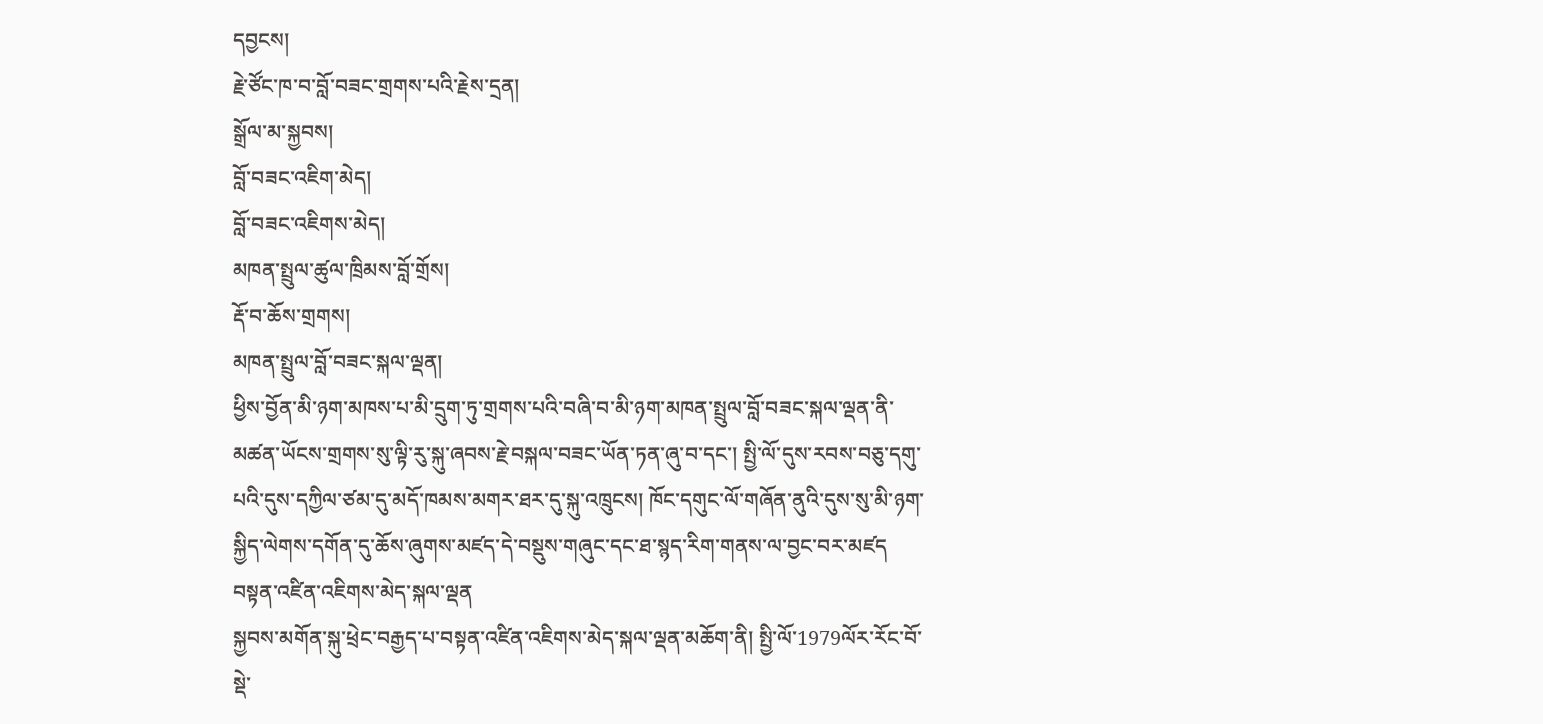དབྱངས།
རྗེ་ཙོང་ཁ་བ་བློ་བཟང་གྲགས་པའི་རྗེས་དྲན།
སྒྲོལ་མ་སྐྱབས།
བློ་བཟང་འཇིག་མེད།
བློ་བཟང་འཇིགས་མེད།
མཁན་སྤྲུལ་ཚུལ་ཁྲིམས་བློ་གྲོས།
རྡོ་བ་ཆོས་གྲགས།
མཁན་སྤྲུལ་བློ་བཟང་སྐལ་ལྡན།
ཕྱིས་བྱོན་མི་ཉག་མཁས་པ་མི་དྲུག་ཏུ་གྲགས་པའི་བཞི་བ་མི་ཉག་མཁན་སྤྲུལ་བློ་བཟང་སྐལ་ལྡན་ནི་མཚན་ཡོངས་གྲགས་སུ་ལྟི་རུ་སྐུ་ཞབས་རྗེ་བསྐལ་བཟང་ཡོན་ཏན་ཞུ་བ་དང་། སྤྱི་ལོ་དུས་རབས་བཅུ་དགུ་པའི་དུས་དཀྱིལ་ཙམ་དུ་མདོ་ཁམས་མགར་ཐར་དུ་སྐུ་འཁྲུངས། ཁོང་དགུང་ལོ་གཞོན་ནུའི་དུས་སུ་མི་ཉག་སྐྱིད་ལེགས་དགོན་དུ་ཆོས་ཞུགས་མཛད་དེ་བསྡུས་གཞུང་དང་ཐ་སྙད་རིག་གནས་ལ་བྱང་བར་མཛད
བསྟན་འཛིན་འཇིགས་མེད་སྐལ་ལྡན
སྐྱབས་མགོན་སྐུ་ཕྲེང་བརྒྱད་པ་བསྟན་འཛིན་འཇིགས་མེད་སྐལ་ལྡན་མཆོག་ནི། སྤྱི་ལོ་1979ལོར་རོང་བོ་སྡེ་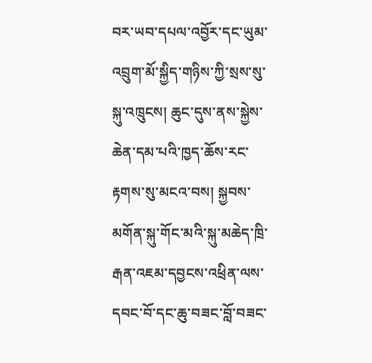བར་ཡབ་དཔལ་འབྱོར་དང་ཡུམ་འབྲུག་མོ་སྐྱིད་གཉིས་ཀྱི་སྲས་སུ་སྐུ་འཁྲུངས། ཆུང་དུས་ནས་སྐྱེས་ཆེན་དམ་པའི་ཁྱད་ཆོས་རང་རྟགས་སུ་མངའ་བས། སྐྱབས་མགོན་སྐུ་གོང་མའི་སྐུ་མཆེད་ཁྲི་རྒན་འཇམ་དབྱངས་འཕྲིན་ལས་དབང་བོ་དང་ཆུ་བཟང་བློ་བཟང་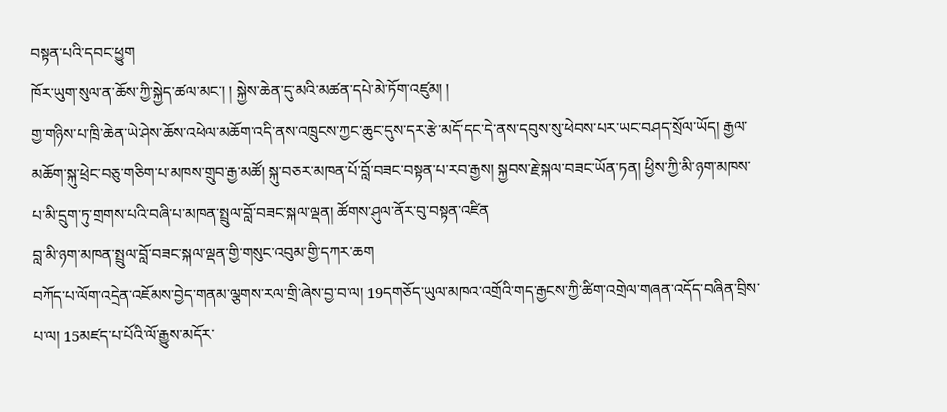བསྟན་པའི་དབང་ཕྱུག
ཁོར་ཡུག་སུལ་ན་ཆོས་ཀྱི་སྐྱེད་ཚལ་མང་། ། སྐྱེས་ཆེན་དུ་མའི་མཚན་དཔེ་མེ་ཏོག་འཛུམ། །
གྱ་གཉིས་པ་ཁྲི་ཆེན་ཡེ་ཤེས་ཆོས་འཕེལ་མཆོག་འདི་ནས་འཁྲུངས་ཀྱང་ཆུང་དུས་དར་རྩེ་མདོ་དང་དེ་ནས་དབུས་སུ་ཕེབས་པར་ཡང་བཤད་སྲོལ་ཡོད། རྒྱལ་མཆོག་སྐུ་ཕྲེང་བཅུ་གཅིག་པ་མཁས་གྲུབ་རྒྱ་མཚོ། སྐུ་བཅར་མཁན་པོ་བློ་བཟང་བསྟན་པ་རབ་རྒྱས། སྐྱབས་རྗེ་སྐལ་བཟང་ཡོན་ཏན། ཕྱིས་ཀྱི་མི་ཉག་མཁས་པ་མི་དྲུག་ཏུ་གྲགས་པའི་བཞི་པ་མཁན་སྤྲུལ་བློ་བཟང་སྐལ་ལྡན། ཚོགས་ཤུལ་ནོར་བུ་བསྟན་འཛིན
བླ་མི་ཉག་མཁན་སྤྲུལ་བློ་བཟང་སྐལ་ལྡན་གྱི་གསུང་འབུམ་གྱི་དཀར་ཆག
བཀོད་པ་ལོག་འདྲེན་འཇོམས་བྱེད་གནམ་ལྕགས་རལ་གྲི་ཞེས་བྱ་བ་ལ། 19དགཅོད་ཡུལ་མཁའ་འགྲོའི་གད་རྒྱངས་ཀྱི་ཚིག་འགྲེལ་གཞན་འདོད་བཞིན་བྲིས་པ་ལ། 15མཛད་པ་པོའི་ལོ་རྒྱུས་མདོར་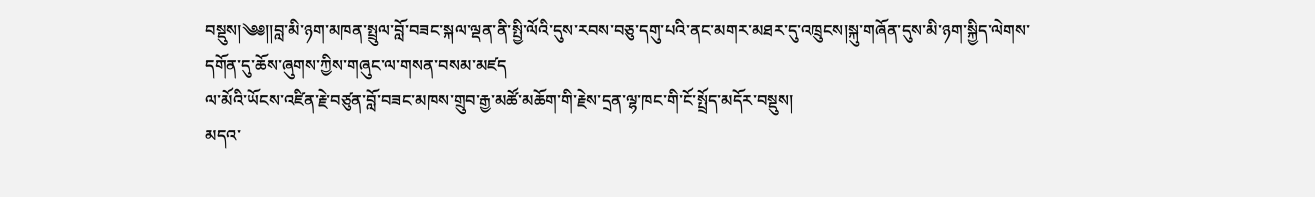བསྡུས།༄༅།།བླ་མི་ཉག་མཁན་སྤྲུལ་བློ་བཟང་སྐལ་ལྡན་ནི་སྤྱི་ལོའི་དུས་རབས་བཅུ་དགུ་པའི་ནང་མགར་མཐར་དུ་འཁྲུངས།སྐུ་གཞོན་དུས་མི་ཉག་སྐྱིད་ལེགས་དགོན་དུ་ཆོས་ཞུགས་ཀྱིས་གཞུང་ལ་གསན་བསམ་མཛད
ལ་མོའི་ཡོངས་འཛིན་རྗེ་བཙུན་བློ་བཟང་མཁས་གྲུབ་རྒྱ་མཚོ་མཆོག་གི་རྗེས་དྲན་ལྷ་ཁང་གི་ངོ་སྤྲོད་མདོར་བསྡུས།
མདའ་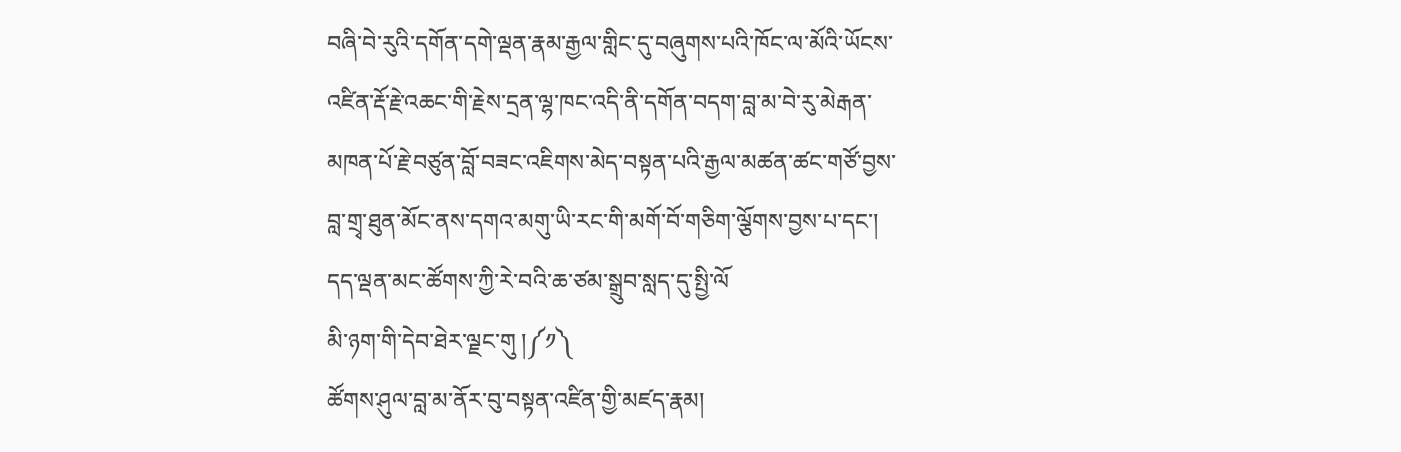བཞི་བེ་རུའི་དགོན་དགེ་ལྡན་རྣམ་རྒྱལ་གླིང་དུ་བཞུགས་པའི་ཁོང་ལ་མོའི་ཡོངས་འཛིན་རྡོ་རྗེ་འཆང་གི་རྗེས་དྲན་ལྷ་ཁང་འདི་ནི་དགོན་བདག་བླ་མ་བེ་རུ་མེརྒན་མཁན་པོ་རྗེ་བཙུན་བློ་བཟང་འཇིགས་མེད་བསྟན་པའི་རྒྱལ་མཚན་ཚང་གཙོ་བྱས་བླ་གྲྭ་ཐུན་མོང་ནས་དགའ་མགུ་ཡི་རང་གི་མགོ་བོ་གཅིག་ལྕོགས་བྱས་པ་དང་། དད་ལྡན་མང་ཚོགས་ཀྱི་རེ་བའི་ཆ་ཙམ་སྒྲུབ་སླད་དུ་སྤྱི་ལོ
མི་ཉག་གི་དེབ་ཐེར་ལྗང་གུ །༼༡༽
ཚོགས་ཤུལ་བླ་མ་ནོར་བུ་བསྟན་འཛིན་གྱི་མཛད་རྣམ།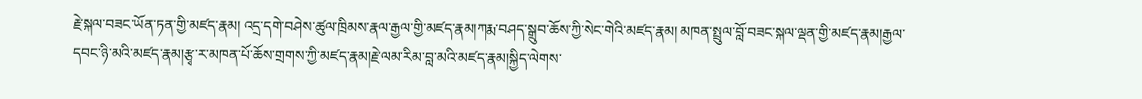རྗེ་སྐལ་བཟང་ཡོན་ཏན་གྱི་མཛད་རྣམ། འདྲ་དགེ་བཤེས་ཚུལ་ཁྲིམས་རྣལ་རྒྱལ་གྱི་མཛད་རྣམ།ཀརྨ་བཤད་སྒྲུབ་ཆོས་ཀྱི་སེང་གེའི་མཛད་རྣམ། མཁན་སྤྲུལ་བློ་བཟང་སྐལ་ལྡན་གྱི་མཛད་རྣམ།རྒྱལ་དབང་ཉི་མའི་མཛད་རྣམ།རྩྭ་ར་མཁན་པོ་ཆོས་གྲགས་ཀྱི་མཛད་རྣམ།རྗེ་ལམ་རིམ་བླ་མའི་མཛད་རྣམ།སྐྱིད་ལེགས་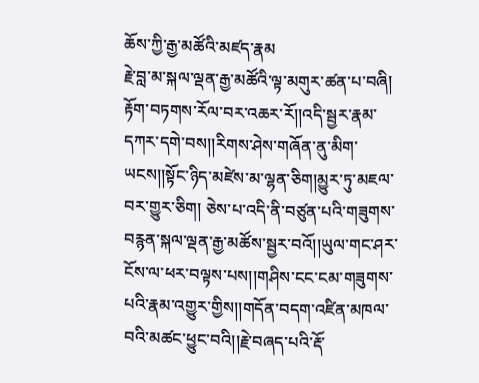ཆོས་ཀྱི་རྒྱ་མཚོའི་མཛད་རྣམ
རྗེ་བླ་མ་སྐལ་ལྡན་རྒྱ་མཚོའི་ལྟ་མགུར་ཚན་པ་བཞི།
རྟོག་བཏགས་རོལ་བར་འཆར་རོ།།འདི་སྦྱར་རྣམ་དཀར་དགེ་བས།།རིགས་ཤེས་གཞོན་ནུ་མིག་ཡངས།།སྟོང་ཉིད་མཛེས་མ་ལྷན་ཅིག།མྱུར་ཏུ་མཇལ་བར་གྱུར་ཅིག། ཅེས་པ་འདི་ནི་བཙུན་པའི་གཟུགས་བརྙན་སྐལ་ལྡན་རྒྱ་མཚོས་སྦྱར་བའོ།།ཡུལ་གང་ཤར་ངོས་ལ་ཕར་བལྟས་པས།།གཤིས་ངང་ངམ་གཟུགས་པའི་རྣམ་འགྱུར་གྱིས།།གདོན་བདག་འཛིན་མཁལ་བའི་མཚང་ཕྱུང་བའི།།རྗེ་བཞད་པའི་རྡོ་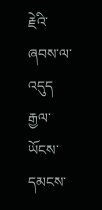རྗེའི་ཞབས་ལ་འདུད
རྒྱལ་ཡོངས་དམངས་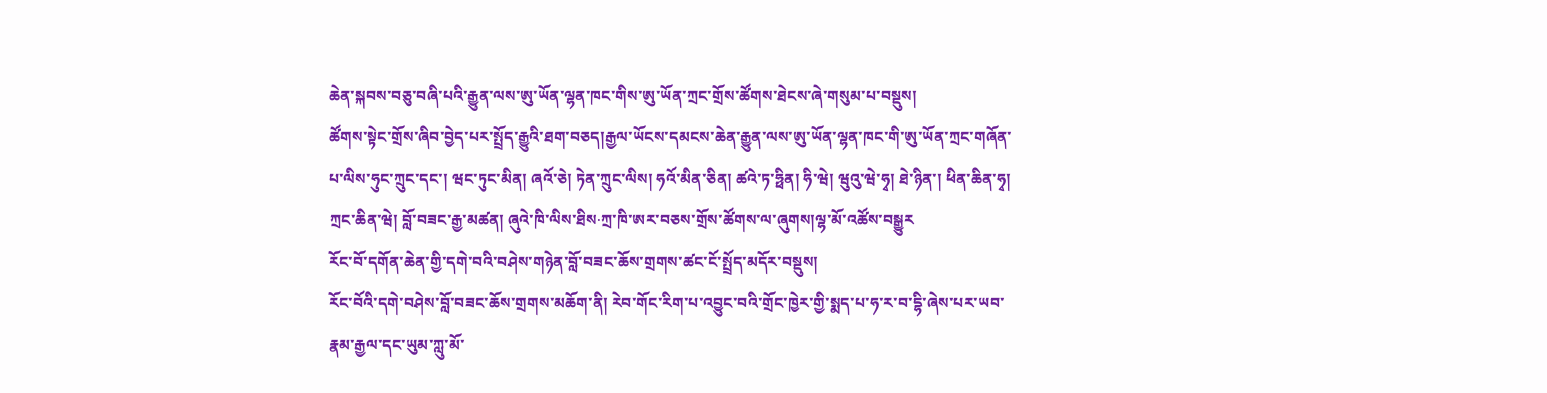ཆེན་སྐབས་བཅུ་བཞི་པའི་རྒྱུན་ལས་ཨུ་ཡོན་ལྷན་ཁང་གིས་ཨུ་ཡོན་ཀྲང་གྲོས་ཚོགས་ཐེངས་ཞེ་གསུམ་པ་བསྡུས།
ཚོགས་སྟེང་གྲོས་ཞིབ་བྱེད་པར་སྤྲོད་རྒྱུའི་ཐག་བཅད།རྒྱལ་ཡོངས་དམངས་ཆེན་རྒྱུན་ལས་ཨུ་ཡོན་ལྷན་ཁང་གི་ཨུ་ཡོན་ཀྲང་གཞོན་པ་ལིས་ཧུང་ཀྲུང་དང་། ཝང་ཏུང་མིན། ཞའོ་ཅེ། ཏེན་ཀྲུང་ལིས། ཧའོ་མིན་ཅིན། ཚའེ་ཏ་ཧྥིན། ཧི་ཝེ། ཝུའུ་ཝེ་ཧྭ། ཐེ་ཉིན་། ཕིན་ཆིན་ཧྭ། ཀྲང་ཆིན་ཝེ། བློ་བཟང་རྒྱ་མཚན། ཞུའེ་ཁི་ལིས་ཐིས·ཀྲ་ཁི་ཨར་བཅས་གྲོས་ཚོགས་ལ་ཞུགས།ལྷ་མོ་འཚོས་བསྒྱུར
རོང་བོ་དགོན་ཆེན་གྱི་དགེ་བའི་བཤེས་གཉེན་བློ་བཟང་ཆོས་གྲགས་ཚང་ངོ་སྤྲོད་མདོར་བསྡུས།
རོང་བོའི་དགེ་བཤེས་བློ་བཟང་ཆོས་གྲགས་མཆོག་ནི། རེབ་གོང་རིག་པ་འབྱུང་བའི་གྲོང་ཁྱེར་གྱི་སྨད་པ་ཧ་ར་བ་དྷི་ཞེས་པར་ཡབ་རྣམ་རྒྱལ་དང་ཡུམ་ཀླུ་མོ་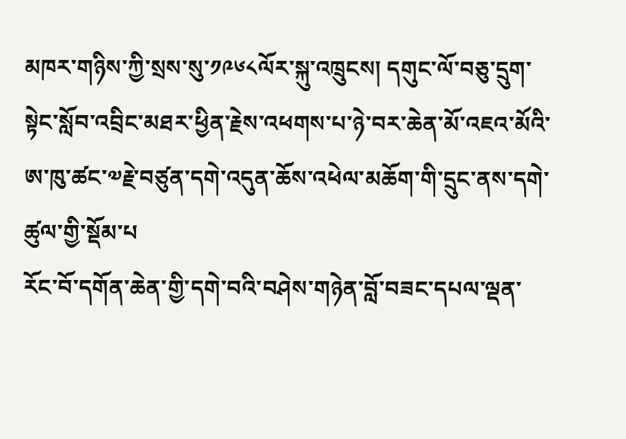མཁར་གཉིས་ཀྱི་སྲས་སུ་༡༩༦༨ལོར་སྐུ་འཁྲུངས། དགུང་ལོ་བཅུ་དྲུག་སྟེང་སློབ་འབྲིང་མཐར་ཕྱིན་རྗེས་འཕགས་པ་ཉེ་བར་ཆེན་མོ་འཇའ་མོའི་ཨ་ཁུ་ཚང་༧རྗེ་བཙུན་དགེ་འདུན་ཆོས་འཕེལ་མཆོག་གི་དྲུང་ནས་དགེ་ཚུལ་གྱི་སྡོམ་པ
རོང་བོ་དགོན་ཆེན་གྱི་དགེ་བའི་བཤེས་གཉེན་བློ་བཟང་དཔལ་ལྡན་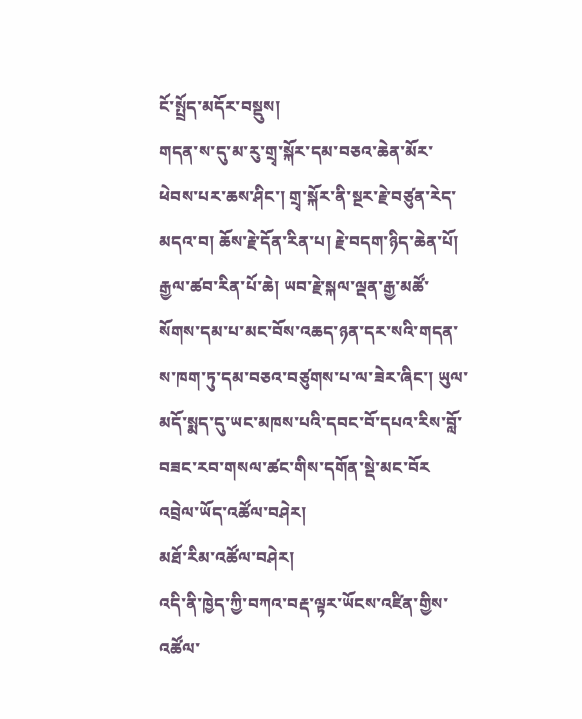ངོ་སྤྲོད་མདོར་བསྡུས།
གདན་ས་དུ་མ་རུ་གྲྭ་སྐོར་དམ་བཅའ་ཆེན་མོར་ཕེབས་པར་ཆས་ཤིང་། གྲྭ་སྐོར་ནི་སྔར་རྗེ་བཙུན་རེད་མདའ་བ། ཆོས་རྗེ་དོན་རིན་པ། རྗེ་བདག་ཉིད་ཆེན་པོ། རྒྱལ་ཚབ་རིན་པོ་ཆེ། ཡབ་རྗེ་སྐལ་ལྡན་རྒྱ་མཚོ་སོགས་དམ་པ་མང་བོས་འཆད་ཉན་དར་སའི་གདན་ས་ཁག་ཏུ་དམ་བཅའ་བཙུགས་པ་ལ་ཟེར་ཞིང་། ཡུལ་མདོ་སྨད་དུ་ཡང་མཁས་པའི་དབང་བོ་དཔའ་རིས་བློ་བཟང་རབ་གསལ་ཚང་གིས་དགོན་སྡེ་མང་བོར
འབྲེལ་ཡོད་འཚོལ་བཤེར།
མཐོ་རིམ་འཚོལ་བཤེར།
འདི་ནི་ཁྱེད་ཀྱི་བཀའ་བརྡ་ལྟར་ཡོངས་འཛིན་གྱིས་འཚོལ་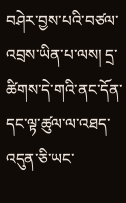བཤེར་བྱས་པའི་བཙལ་འབྲས་ཡིན་པ་ལས། དྲ་ཚིགས་དེ་གའི་ནང་དོན་དང་ལྟ་ཚུལ་ལ་འཐད་འདུན་ཅི་ཡང་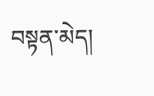བསྟན་མེད།